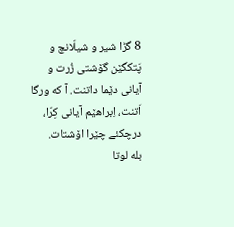8 گڑا شیر و شیلّانچ و پَتکگێن گۆشتی زُرت و آیانی دێما داتنت. آ که ورگا اَتنت، اِبراهێم آیانی کِرّا، درچکئے چێرا اۆشتات.
بله لوتا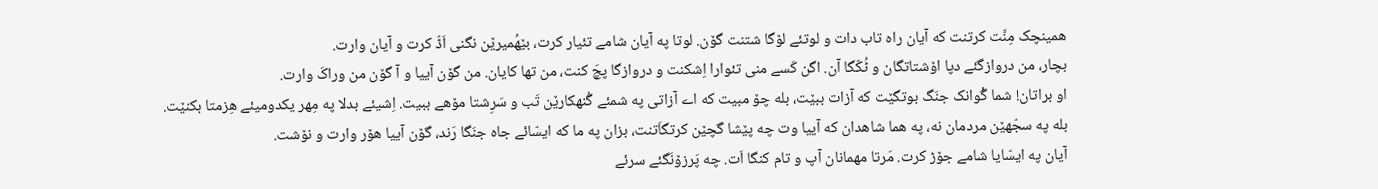همینچک مِنَّت کرتنت که آیان راه تاب دات و لوتئے لۆگا شتنت گۆن. لوتا په آیان شامے تئیار کرت، بێهُمیرێن نگنی اَڈّ کرت و آیان وارت.
بچار، من دروازگئے دپا اۆشتاتگان و ٹُکّگا آن. اگن کَسے منی تئوارا اِشکنت و دروازگا پچَ کنت، من تها کایان. من گۆن آییا و آ گۆن من وراکَ وارت.
او براتان! شما گْوانک جنَگ بوتگێت که آزات ببێت، بله چۆ مبیت که اے آزاتی په شمئے گُنهکارێن تَب و سَرِشتا مۆهے ببیت. اِشیئے بدلا په مِهر یکدومیئے هِزمتا بکنێت.
بله په سجّهێن مردمان نه، په هما شاهدان که آییا وت چه پێشا گچێن کرتگاَتنت، بزان په ما که ایسّائے جاه جنَگا رَند، گۆن آییا هۆر وارت و نۆشت.
آیان په ایسّایا شامے جۆڑ کرت. مَرتا مهمانان آپ و تام کنگا اَت. چه پَرزۆنَگئے سرئے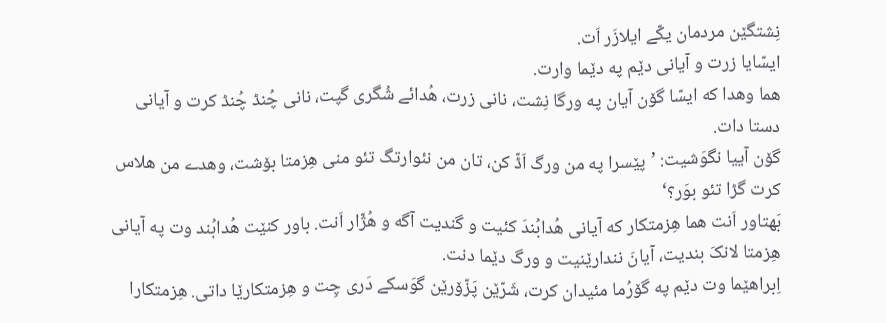نِشتگێن مردمان یکّے ایلازَر اَت.
ایسّایا زرت و آیانی دێم په دێما وارت.
هما وهدا که ایسّا گۆن آیان په ورگا نِشت، نانی زرت، هُدائے شُگری گپت، نانی چُنڈ چُنڈ کرت و آیانی دستا دات.
گۆن آییا نگوَشیت: ’پێسرا په من ورگ اَڈّ کن، تان من نئوارتگ تئو منی هِزمتا بۆشت، وهدے من هلاس کرت گڑا تئو بوَر؟‘
بَهتاور اَنت هما هِزمتکار که آیانی هُدابُندَ کئیت و گندیت آگه و هُژّار اَنت. باور کنێت هُدابُند وت په آیانی هِزمتا لانکَ بندیت، آیانَ نندارێنیت و ورگ دێما دنت.
اِبراهێما وت دێم په گۆرُما مئیدان کرت، شَرّێن پَزّۆرێن گوَسکے دَری چِت و هِزمتکارێا داتی. هِزمتکارا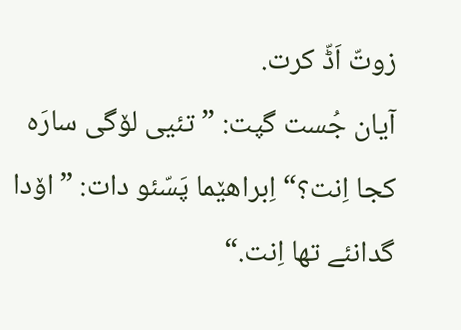زوتّ اَڈّ کرت.
آیان جُست گپت: ”تئیی لۆگی سارَه کجا اِنت؟“ اِبراهێما پَسّئو دات: ”اۆدا گدانئے تها اِنت.“